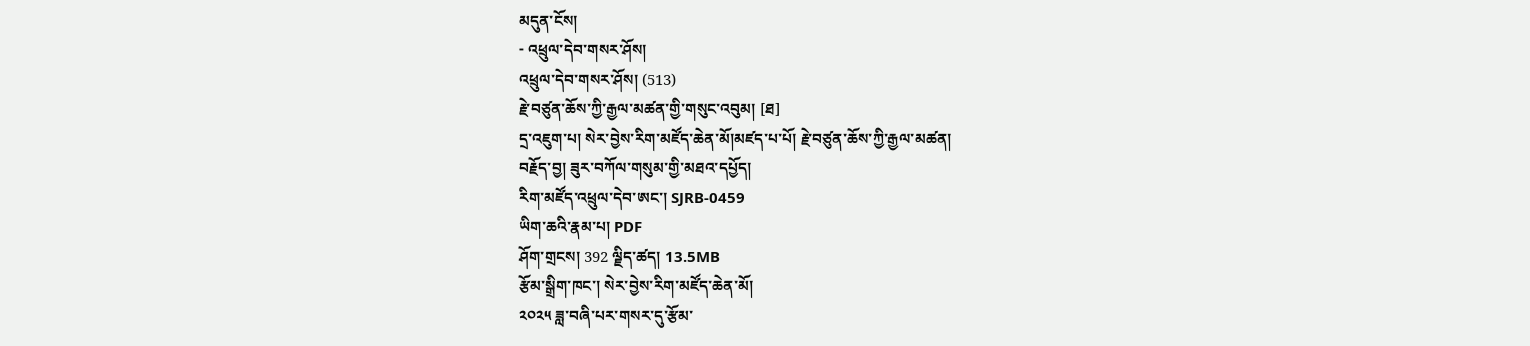མདུན་ངོས།
- འཕྲུལ་དེབ་གསར་ཤོས།
འཕྲུལ་དེབ་གསར་ཤོས། (513)
རྗེ་བཙུན་ཆོས་ཀྱི་རྒྱལ་མཚན་གྱི་གསུང་འབུམ། [ཐ]
དྲ་འཇུག་པ། སེར་བྱེས་རིག་མཛོད་ཆེན་མོ།མཛད་པ་པོ། རྗེ་བཙུན་ཆོས་ཀྱི་རྒྱལ་མཚན།
བརྗོད་བྱ། ཟུར་བཀོལ་གསུམ་གྱི་མཐའ་དཔྱོད།
རིག་མཛོད་འཕྲུལ་དེབ་ཨང་། SJRB-0459
ཡིག་ཆའི་རྣམ་པ། PDF
ཤོག་གྲངས། 392 ལྗིད་ཚད། 13.5MB
རྩོམ་སྒྲིག་ཁང་། སེར་བྱེས་རིག་མཛོད་ཆེན་མོ།
༢༠༢༥ ཟླ་བཞི་པར་གསར་དུ་རྩོམ་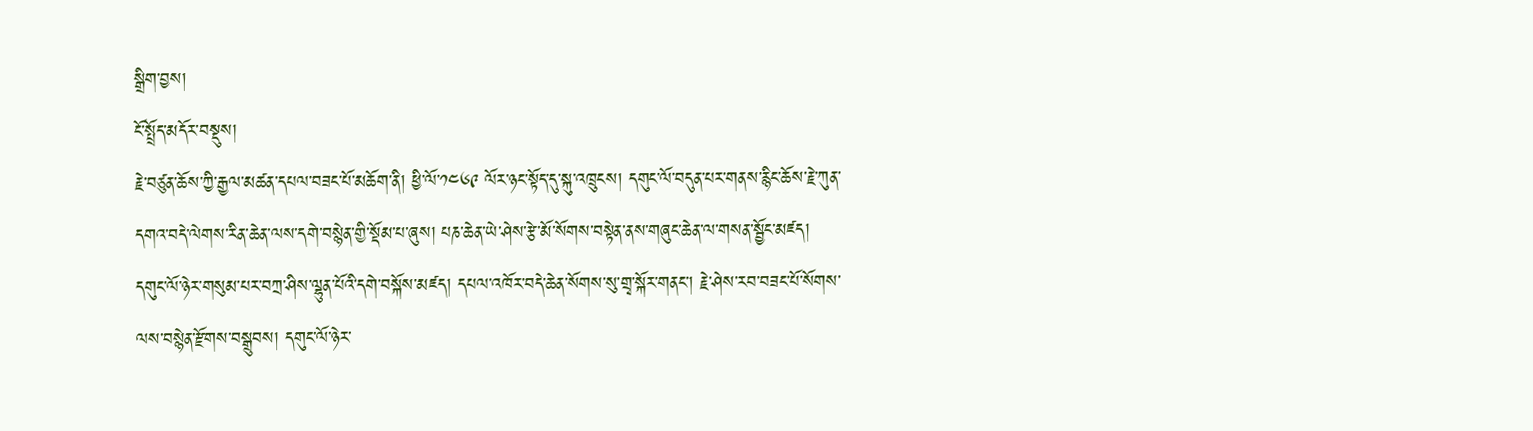སྒྲིག་བྱས།
ངོ་སྤྲོད་མདོར་བསྡུས།
རྗེ་བཙུན་ཆོས་ཀྱི་རྒྱལ་མཚན་དཔལ་བཟང་པོ་མཆོག་ནི། ཕྱི་ལོ་༡༤༦༩ ལོར་ཉང་སྟོད་དུ་སྐུ་འཁྲུངས། དགུང་ལོ་བདུན་པར་གནས་རྙིང་ཆོས་རྗེ་ཀུན་དགའ་བདེ་ལེགས་རིན་ཆེན་ལས་དགེ་བསྙེན་གྱི་སྡོམ་པ་ཞུས། པཎ་ཆེན་ཡེ་ཤེས་རྩེ་མོ་སོགས་བསྟེན་ནས་གཞུང་ཆེན་ལ་གསན་སྦྱོང་མཛད། དགུང་ལོ་ཉེར་གསུམ་པར་བཀྲ་ཤིས་ལྷུན་པོའི་དགེ་བསྐོས་མཛད། དཔལ་འཁོར་བདེ་ཆེན་སོགས་སུ་གྲྭ་སྐོར་གནང་། རྗེ་ཤེས་རབ་བཟང་པོ་སོགས་ལས་བསྙེན་རྫོགས་བསྒྲུབས། དགུང་ལོ་ཉེར་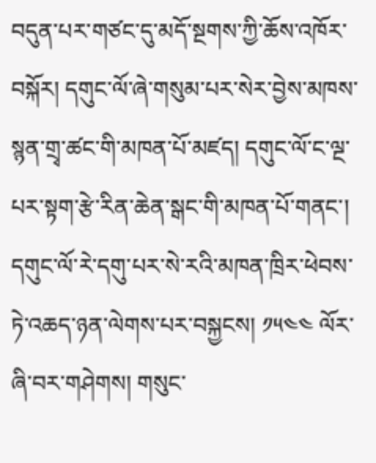བདུན་པར་གཙང་དུ་མདོ་སྔགས་ཀྱི་ཆོས་འཁོར་བསྐོར། དགུང་ལོ་ཞེ་གསུམ་པར་སེར་བྱེས་མཁས་སྙན་གྲྭ་ཚང་གི་མཁན་པོ་མཛད། དགུང་ལོ་ང་ལྔ་པར་སྟག་རྩེ་རིན་ཆེན་སྒང་གི་མཁན་པོ་གནང་། དགུང་ལོ་རེ་དགུ་པར་སེ་རའི་མཁན་ཁྲིར་ཕེབས་ཏེ་འཆད་ཉན་ལེགས་པར་བསྐྱངས། ༡༥༤༤ ལོར་ཞི་བར་གཤེགས། གསུང་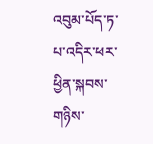འབུམ་པོད་ཏ་པ་འདིར་ཕར་ཕྱིན་སྐབས་གཉིས་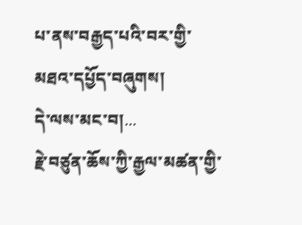པ་ནས་བརྒྱད་པའི་བར་གྱི་མཐའ་དཔྱོད་བཞུགས།
དེ་ལས་མང་བ།...
རྗེ་བཙུན་ཆོས་ཀྱི་རྒྱལ་མཚན་གྱི་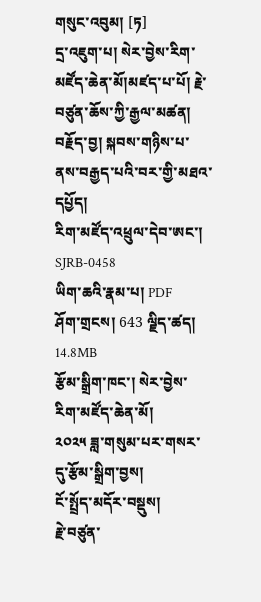གསུང་འབུམ། [ཏ]
དྲ་འཇུག་པ། སེར་བྱེས་རིག་མཛོད་ཆེན་མོ།མཛད་པ་པོ། རྗེ་བཙུན་ཆོས་ཀྱི་རྒྱལ་མཚན།
བརྗོད་བྱ། སྐབས་གཉིས་པ་ནས་བརྒྱད་པའི་བར་གྱི་མཐའ་དཔྱོད།
རིག་མཛོད་འཕྲུལ་དེབ་ཨང་། SJRB-0458
ཡིག་ཆའི་རྣམ་པ། PDF
ཤོག་གྲངས། 643 ལྗིད་ཚད། 14.8MB
རྩོམ་སྒྲིག་ཁང་། སེར་བྱེས་རིག་མཛོད་ཆེན་མོ།
༢༠༢༥ ཟླ་གསུམ་པར་གསར་དུ་རྩོམ་སྒྲིག་བྱས།
ངོ་སྤྲོད་མདོར་བསྡུས།
རྗེ་བཙུན་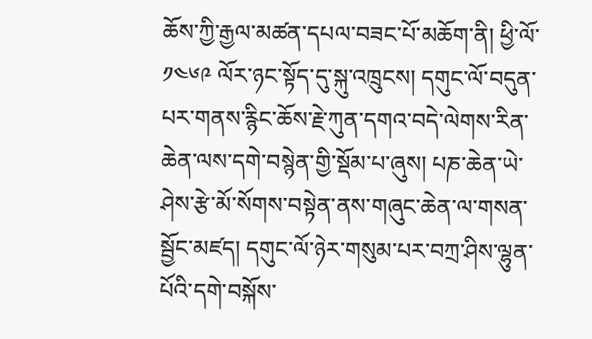ཆོས་ཀྱི་རྒྱལ་མཚན་དཔལ་བཟང་པོ་མཆོག་ནི། ཕྱི་ལོ་༡༤༦༩ ལོར་ཉང་སྟོད་དུ་སྐུ་འཁྲུངས། དགུང་ལོ་བདུན་པར་གནས་རྙིང་ཆོས་རྗེ་ཀུན་དགའ་བདེ་ལེགས་རིན་ཆེན་ལས་དགེ་བསྙེན་གྱི་སྡོམ་པ་ཞུས། པཎ་ཆེན་ཡེ་ཤེས་རྩེ་མོ་སོགས་བསྟེན་ནས་གཞུང་ཆེན་ལ་གསན་སྦྱོང་མཛད། དགུང་ལོ་ཉེར་གསུམ་པར་བཀྲ་ཤིས་ལྷུན་པོའི་དགེ་བསྐོས་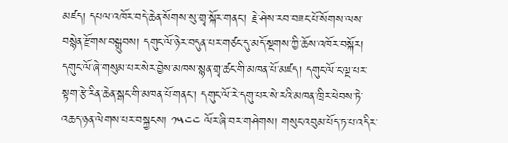མཛད། དཔལ་འཁོར་བདེ་ཆེན་སོགས་སུ་གྲྭ་སྐོར་གནང་། རྗེ་ཤེས་རབ་བཟང་པོ་སོགས་ལས་བསྙེན་རྫོགས་བསྒྲུབས། དགུང་ལོ་ཉེར་བདུན་པར་གཙང་དུ་མདོ་སྔགས་ཀྱི་ཆོས་འཁོར་བསྐོར། དགུང་ལོ་ཞེ་གསུམ་པར་སེར་བྱེས་མཁས་སྙན་གྲྭ་ཚང་གི་མཁན་པོ་མཛད། དགུང་ལོ་ང་ལྔ་པར་སྟག་རྩེ་རིན་ཆེན་སྒང་གི་མཁན་པོ་གནང་། དགུང་ལོ་རེ་དགུ་པར་སེ་རའི་མཁན་ཁྲིར་ཕེབས་ཏེ་འཆད་ཉན་ལེགས་པར་བསྐྱངས། ༡༥༤༤ ལོར་ཞི་བར་གཤེགས། གསུང་འབུམ་པོད་ཏ་པ་འདིར་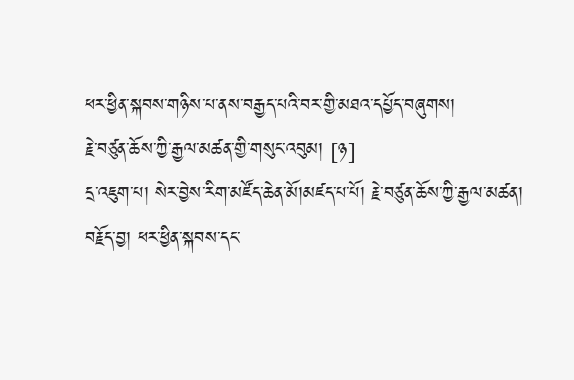ཕར་ཕྱིན་སྐབས་གཉིས་པ་ནས་བརྒྱད་པའི་བར་གྱི་མཐའ་དཔྱོད་བཞུགས།
རྗེ་བཙུན་ཆོས་ཀྱི་རྒྱལ་མཚན་གྱི་གསུང་འབུམ། [ཉ]
དྲ་འཇུག་པ། སེར་བྱེས་རིག་མཛོད་ཆེན་མོ།མཛད་པ་པོ། རྗེ་བཙུན་ཆོས་ཀྱི་རྒྱལ་མཚན།
བརྗོད་བྱ། ཕར་ཕྱིན་སྐབས་དང་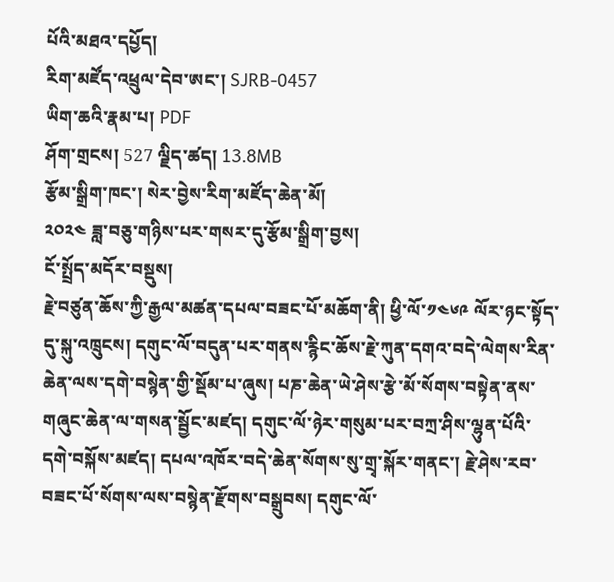པོའི་མཐའ་དཔྱོད།
རིག་མཛོད་འཕྲུལ་དེབ་ཨང་། SJRB-0457
ཡིག་ཆའི་རྣམ་པ། PDF
ཤོག་གྲངས། 527 ལྗིད་ཚད། 13.8MB
རྩོམ་སྒྲིག་ཁང་། སེར་བྱེས་རིག་མཛོད་ཆེན་མོ།
༢༠༢༤ ཟླ་བཅུ་གཉིས་པར་གསར་དུ་རྩོམ་སྒྲིག་བྱས།
ངོ་སྤྲོད་མདོར་བསྡུས།
རྗེ་བཙུན་ཆོས་ཀྱི་རྒྱལ་མཚན་དཔལ་བཟང་པོ་མཆོག་ནི། ཕྱི་ལོ་༡༤༦༩ ལོར་ཉང་སྟོད་དུ་སྐུ་འཁྲུངས། དགུང་ལོ་བདུན་པར་གནས་རྙིང་ཆོས་རྗེ་ཀུན་དགའ་བདེ་ལེགས་རིན་ཆེན་ལས་དགེ་བསྙེན་གྱི་སྡོམ་པ་ཞུས། པཎ་ཆེན་ཡེ་ཤེས་རྩེ་མོ་སོགས་བསྟེན་ནས་གཞུང་ཆེན་ལ་གསན་སྦྱོང་མཛད། དགུང་ལོ་ཉེར་གསུམ་པར་བཀྲ་ཤིས་ལྷུན་པོའི་དགེ་བསྐོས་མཛད། དཔལ་འཁོར་བདེ་ཆེན་སོགས་སུ་གྲྭ་སྐོར་གནང་། རྗེ་ཤེས་རབ་བཟང་པོ་སོགས་ལས་བསྙེན་རྫོགས་བསྒྲུབས། དགུང་ལོ་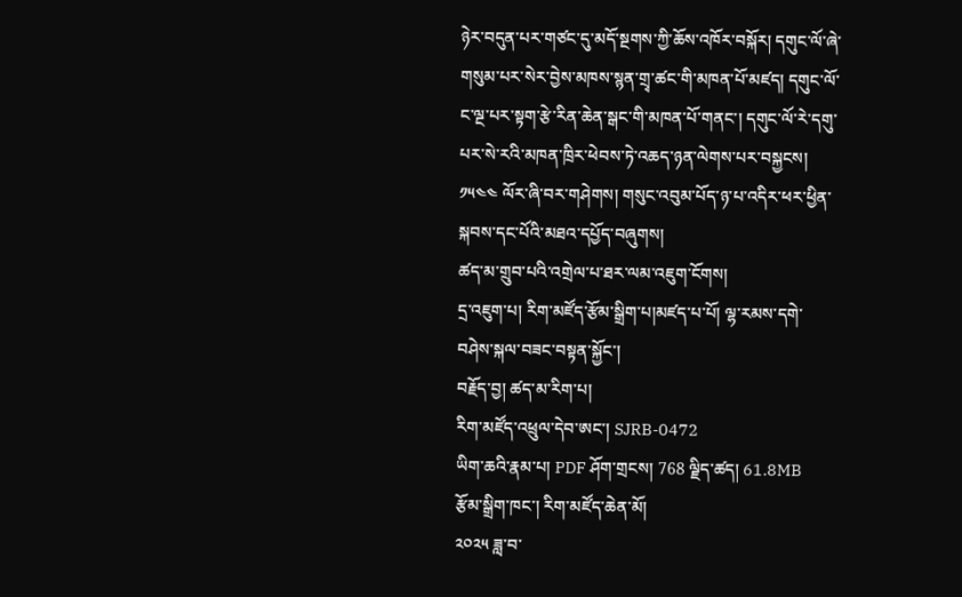ཉེར་བདུན་པར་གཙང་དུ་མདོ་སྔགས་ཀྱི་ཆོས་འཁོར་བསྐོར། དགུང་ལོ་ཞེ་གསུམ་པར་སེར་བྱེས་མཁས་སྙན་གྲྭ་ཚང་གི་མཁན་པོ་མཛད། དགུང་ལོ་ང་ལྔ་པར་སྟག་རྩེ་རིན་ཆེན་སྒང་གི་མཁན་པོ་གནང་། དགུང་ལོ་རེ་དགུ་པར་སེ་རའི་མཁན་ཁྲིར་ཕེབས་ཏེ་འཆད་ཉན་ལེགས་པར་བསྐྱངས། ༡༥༤༤ ལོར་ཞི་བར་གཤེགས། གསུང་འབུམ་པོད་ཉ་པ་འདིར་ཕར་ཕྱིན་སྐབས་དང་པོའི་མཐའ་དཔྱོད་བཞུགས།
ཚད་མ་གྲུབ་པའི་འགྲེལ་པ་ཐར་ལམ་འཇུག་ངོགས།
དྲ་འཇུག་པ། རིག་མཛོད་རྩོམ་སྒྲིག་པ།མཛད་པ་པོ། ལྷ་རམས་དགེ་བཤེས་སྐལ་བཟང་བསྟན་སྐྱོང་།
བརྗོད་བྱ། ཚད་མ་རིག་པ།
རིག་མཛོད་འཕྲུལ་དེབ་ཨང་། SJRB-0472
ཡིག་ཆའི་རྣམ་པ། PDF ཤོག་གྲངས། 768 ལྗིད་ཚད། 61.8MB
རྩོམ་སྒྲིག་ཁང་། རིག་མཛོད་ཆེན་མོ།
༢༠༢༥ ཟླ་བ་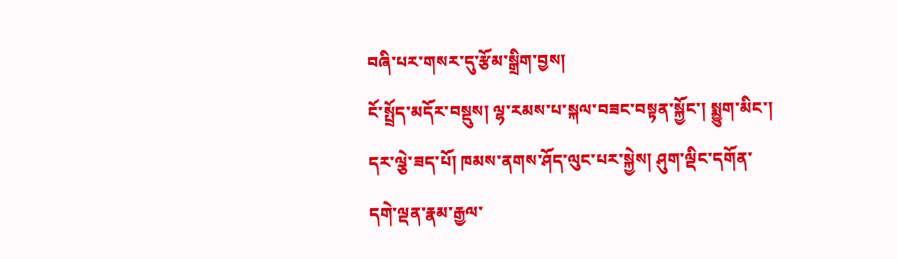བཞི་པར་གསར་དུ་རྩོམ་སྒྲིག་བྱས།
ངོ་སྤྲོད་མདོར་བསྡུས། ལྷ་རམས་པ་སྐལ་བཟང་བསྟན་སྐྱོང་། སྨྱུག་མིང་། དར་ལྕེ་ཟད་པོ། ཁམས་ནགས་ཤོད་ལུང་པར་སྐྱེས། ཤུག་ལྡིང་དགོན་དགེ་ལྡན་རྣམ་རྒྱལ་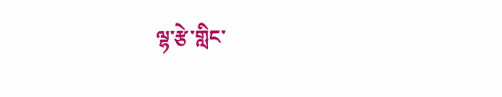ལྷ་རྩེ་གླིང་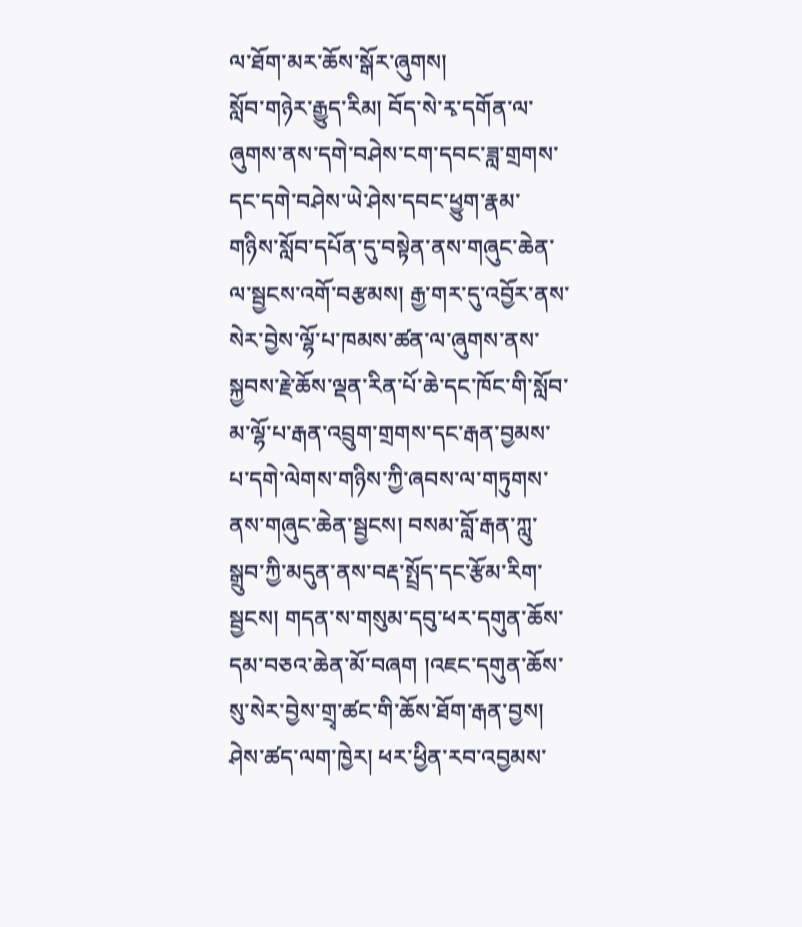ལ་ཐོག་མར་ཆོས་སྒོར་ཞུགས།
སློབ་གཉེར་རྒྱུད་རིམ། བོད་སེ་རྭ་དགོན་ལ་ཞུགས་ནས་དགེ་བཤེས་ངག་དབང་ཟླ་གྲགས་དང་དགེ་བཤེས་ཡེ་ཤེས་དབང་ཕྱུག་རྣམ་གཉིས་སློབ་དཔོན་དུ་བསྟེན་ནས་གཞུང་ཆེན་ལ་སྦྱངས་འགོ་བརྩམས། རྒྱ་གར་དུ་འབྱོར་ནས་སེར་བྱེས་ལྷོ་པ་ཁམས་ཚན་ལ་ཞུགས་ནས་སྐྱབས་རྗེ་ཆོས་ལྡན་རིན་པོ་ཆེ་དང་ཁོང་གི་སློབ་མ་ལྷོ་པ་རྒན་འབྲུག་གྲགས་དང་རྒན་བྱམས་པ་དགེ་ལེགས་གཉིས་ཀྱི་ཞབས་ལ་གཏུགས་ནས་གཞུང་ཆེན་སྦྱངས། བསམ་བློ་རྒན་ཀླུ་སྒྲུབ་ཀྱི་མདུན་ནས་བརྡ་སྤྲོད་དང་རྩོམ་རིག་སྦྱངས། གདན་ས་གསུམ་དབུ་ཕར་དགུན་ཆོས་དམ་བཅའ་ཆེན་མོ་བཞག །འཇང་དགུན་ཆོས་སུ་སེར་བྱེས་གྲྭ་ཚང་གི་ཆོས་ཐོག་རྒན་བྱས།
ཤེས་ཚད་ལག་ཁྱེར། ཕར་ཕྱིན་རབ་འབྱམས་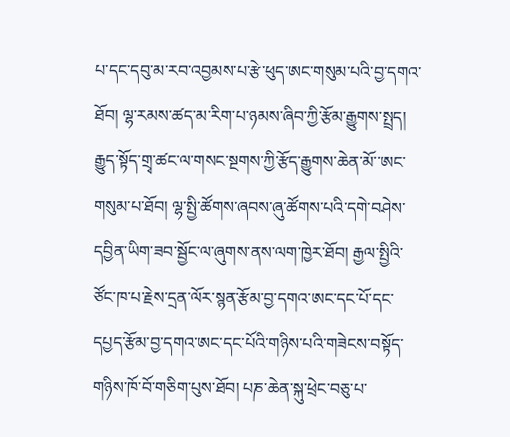པ་དང་དབུ་མ་རབ་འབྱམས་པ་རྩེ་ཕུད་ཨང་གསུམ་པའི་བྱ་དགའ་ཐོབ། ལྷ་རམས་ཚད་མ་རིག་པ་ཉམས་ཞིབ་ཀྱི་རྩོམ་རྒྱུགས་སྤྲད།
རྒྱུད་སྟོད་གྲྭ་ཚང་ལ་གསང་སྔགས་ཀྱི་རྩོད་རྒྱུགས་ཆེན་མོ་་ཨང་གསུམ་པ་ཐོབ། ལྷ་སྤྱི་ཚོགས་ཞབས་ཞུ་ཚོགས་པའི་དགེ་བཤེས་དབྱིན་ཡིག་ཟབ་སྦྱོང་ལ་ཞུགས་ནས་ལག་ཁྱེར་ཐོབ། རྒྱལ་སྤྱིའི་ཙོང་ཁ་པ་རྗེས་དྲན་ལོར་སྙན་རྩོམ་བྱ་དགའ་ཨང་དང་པོ་དང་དཔྱད་རྩོམ་བྱ་དགའ་ཨང་དང་པོའི་གཉིས་པའི་གཟེངས་བསྟོད་གཉིས་ཁོ་བོ་གཅིག་པུས་ཐོབ། པཎ་ཆེན་སྐུ་ཕྲེང་བཅུ་པ་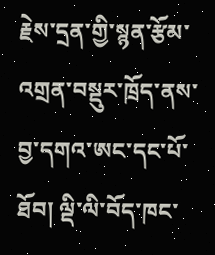རྗེས་དྲན་གྱི་སྙན་རྩོམ་འགྲན་བསྡུར་ཁྲོད་ནས་བྱ་དགའ་ཨང་དང་པོ་ཐོབ། ལྡི་ལི་བོད་ཁང་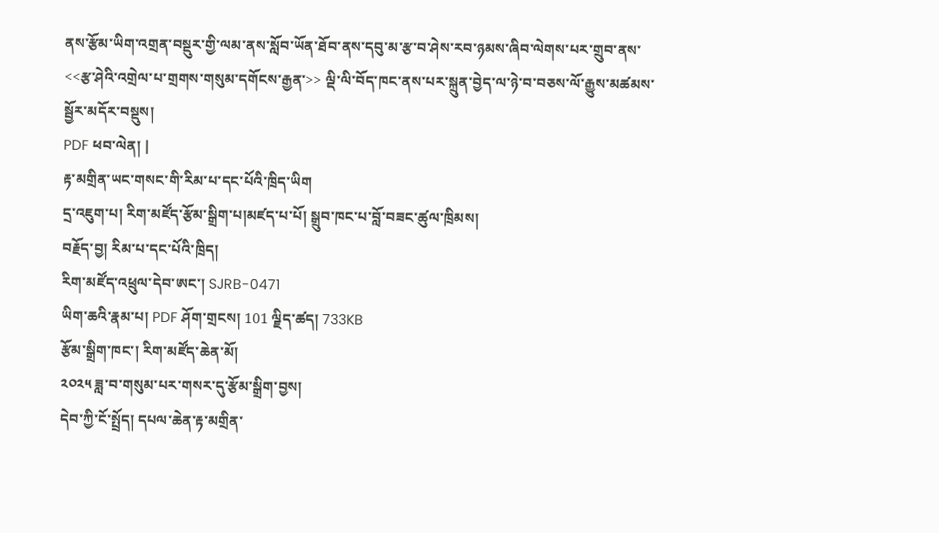ནས་རྩོམ་ཡིག་འགྲན་བསྡུར་གྱི་ལམ་ནས་སློབ་ཡོན་ཐོབ་ནས་དབུ་མ་རྩ་བ་ཤེས་རབ་ཉམས་ཞིབ་ལེགས་པར་གྲུབ་ནས་<<རྩ་ཤེའི་འགྲེལ་པ་གྲགས་གསུམ་དགོངས་རྒྱན་>> ལྡི་ལི་བོད་ཁང་ནས་པར་སྐྲུན་བྱེད་ལ་ཉེ་བ་བཅས་ལོ་རྒྱུས་མཚམས་སྦྱོར་མདོར་བསྡུས།
PDF ཕབ་ལེན། |
རྟ་མགྲིན་ཡང་གསང་གི་རིམ་པ་དང་པོའི་ཁྲིད་ཡིག
དྲ་འཇུག་པ། རིག་མཛོད་རྩོམ་སྒྲིག་པ།མཛད་པ་པོ། སྒྲུབ་ཁང་པ་བློ་བཟང་ཚུལ་ཁྲིམས།
བརྗོད་བྱ། རིམ་པ་དང་པོའི་ཁྲིད།
རིག་མཛོད་འཕྲུལ་དེབ་ཨང་། SJRB-0471
ཡིག་ཆའི་རྣམ་པ། PDF ཤོག་གྲངས། 101 ལྗིད་ཚད། 733KB
རྩོམ་སྒྲིག་ཁང་། རིག་མཛོད་ཆེན་མོ།
༢༠༢༥ ཟླ་བ་གསུམ་པར་གསར་དུ་རྩོམ་སྒྲིག་བྱས།
དེབ་ཀྱི་ངོ་སྤྲོད། དཔལ་ཆེན་རྟ་མགྲིན་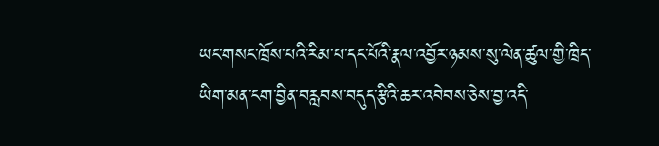ཡང་གསང་ཁྲོས་པའི་རིམ་པ་དང་པོའི་རྣལ་འབྱོར་ཉམས་སུ་ལེན་ཚུལ་གྱི་ཁྲིད་ཡིག་མན་ངག་བྱིན་བརླབས་བདུད་རྩིའི་ཆར་འབེབས་ཅེས་བྱ་འདི་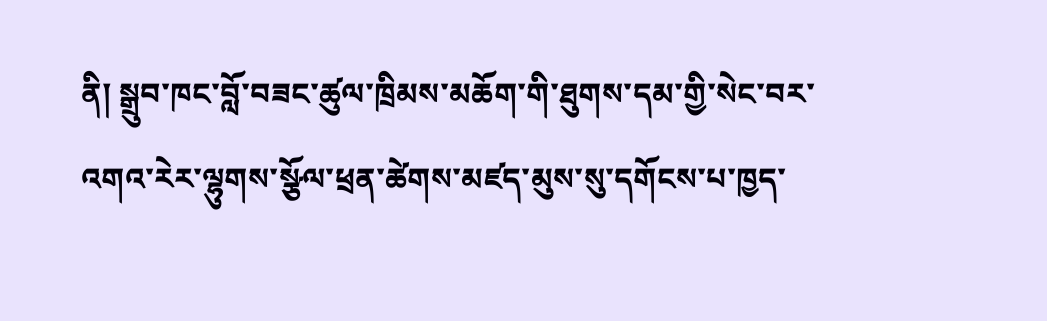ནི། སྒྲུབ་ཁང་བློ་བཟང་ཚུལ་ཁྲིམས་མཆོག་གི་ཐུགས་དམ་གྱི་སེང་བར་འགའ་རེར་ལྷུགས་སྩོལ་ཕྲན་ཚེགས་མཛད་མུས་སུ་དགོངས་པ་ཁྱད་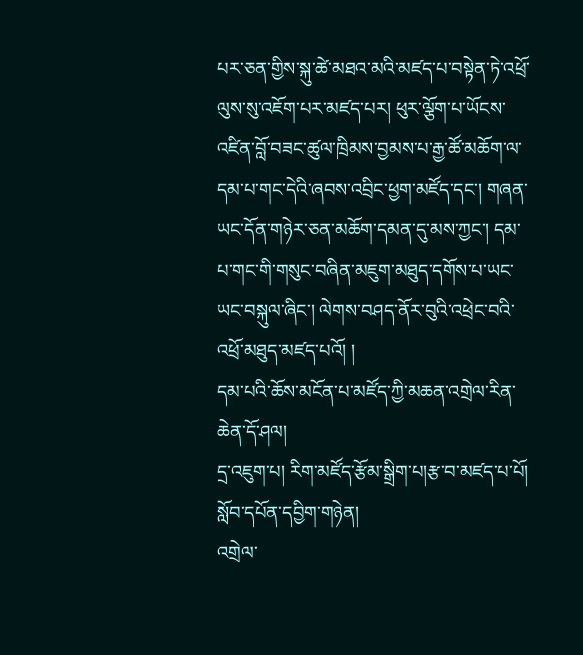པར་ཅན་གྱིས་སྐུ་ཚེ་མཐའ་མའི་མཛད་པ་བསྟེན་ཏེ་འཕྲོ་ལུས་སུ་འཇོག་པར་མཛད་པར། ཕུར་ལྕོག་པ་ཡོངས་འཛིན་བློ་བཟང་ཚུལ་ཁྲིམས་བྱམས་པ་རྒྱ་ཚོ་མཆོག་ལ་དམ་པ་གང་དེའི་ཞབས་འབྲིང་ཕྱག་མཛོད་དང་། གཞན་ཡང་དོན་གཉེར་ཅན་མཆོག་དམན་དུ་མས་ཀྱང་། དམ་པ་གང་གི་གསུང་བཞིན་མཇུག་མཐུད་དགོས་པ་ཡང་ཡང་བསྐུལ་ཞིང་། ལེགས་བཤད་ནོར་བུའི་འཕྲེང་བའི་འཕྲོ་མཐུད་མཛད་པའོ། །
དམ་པའི་ཆོས་མངོན་པ་མཛོད་ཀྱི་མཆན་འགྲེལ་རིན་ཆེན་དོ་ཤལ།
དྲ་འཇུག་པ། རིག་མཛོད་རྩོམ་སྒྲིག་པ།རྩ་བ་མཛད་པ་པོ། སློབ་དཔོན་དབྱིག་གཉེན།
འགྲེལ་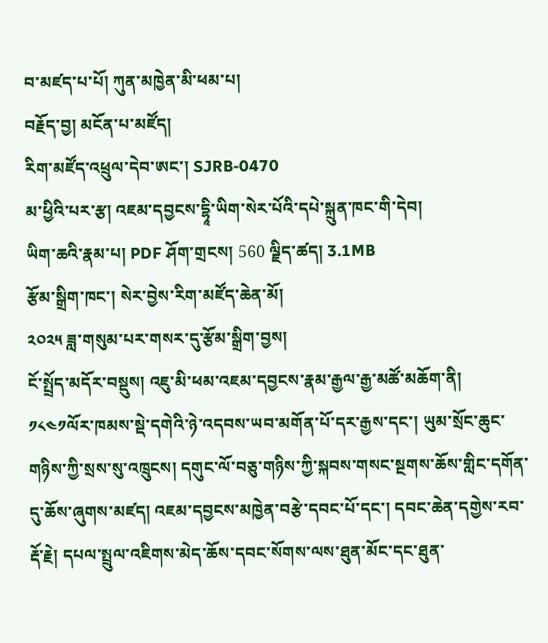བ་མཛད་པ་པོ། ཀུན་མཁྱེན་མི་ཕམ་པ།
བརྗོད་བྱ། མངོན་པ་མཛོད།
རིག་མཛོད་འཕྲུལ་དེབ་ཨང་། SJRB-0470
མ་ཕྱིའི་པར་རྩ། འཇམ་དབྱངས་དྷཱི་ཡིག་སེར་པོའི་དཔེ་སྐྲུན་ཁང་གི་དེབ།
ཡིག་ཆའི་རྣམ་པ། PDF ཤོག་གྲངས། 560 ལྗིད་ཚད། 3.1MB
རྩོམ་སྒྲིག་ཁང་། སེར་བྱེས་རིག་མཛོད་ཆེན་མོ།
༢༠༢༥ ཟླ་གསུམ་པར་གསར་དུ་རྩོམ་སྒྲིག་བྱས།
ངོ་སྤྲོད་མདོར་བསྡུས། འཇུ་མི་ཕམ་འཇམ་དབྱངས་རྣམ་རྒྱལ་རྒྱ་མཚོ་མཆོག་ནི། ༡༨༤༡ལོར་ཁམས་སྡེ་དགེའི་ཉེ་འདབས་ཡབ་མགོན་པོ་དར་རྒྱས་དང་། ཡུམ་སྲོང་ཆུང་གཉིས་ཀྱི་སྲས་སུ་འཁྲུངས། དགུང་ལོ་བཅུ་གཉིས་ཀྱི་སྐབས་གསང་སྔགས་ཆོས་གླིང་དགོན་དུ་ཆོས་ཞུགས་མཛད། འཇམ་དབྱངས་མཁྱེན་བརྩེ་དབང་པོ་དང་། དབང་ཆེན་དགྱེས་རབ་རྡོ་རྗེ། དཔལ་སྤྲུལ་འཇིགས་མེད་ཆོས་དབང་སོགས་ལས་ཐུན་མོང་དང་ཐུན་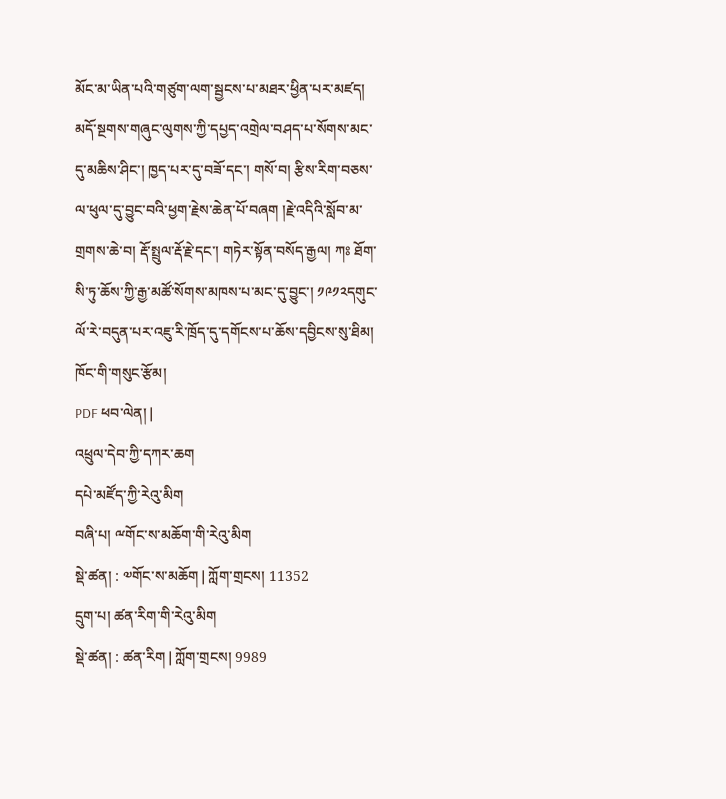མོང་མ་ཡིན་པའི་གཙུག་ལག་སྦྱངས་པ་མཐར་ཕྱིན་པར་མཛད། མདོ་སྔགས་གཞུང་ལུགས་ཀྱི་དཔྱད་འགྲེལ་བཤད་པ་སོགས་མང་དུ་མཆིས་ཤིང་། ཁྱད་པར་དུ་བཟོ་དང་། གསོ་བ། རྩིས་རིག་བཅས་ལ་ཕུལ་དུ་བྱུང་བའི་ཕྱག་རྗེས་ཆེན་པོ་བཞག །རྗེ་འདིའི་སློབ་མ་གྲགས་ཆེ་བ། རྡོ་སྤྲུལ་རྡོ་རྗེ་དང་། གཏེར་སྟོན་བསོད་རྒྱལ། ཀཿ ཐོག་སི་ཏུ་ཆོས་ཀྱི་རྒྱ་མཚོ་སོགས་མཁས་པ་མང་དུ་བྱུང་། ༡༩༡༢དགུང་ལོ་རེ་བདུན་པར་འཇུ་རི་ཁྲོད་དུ་དགོངས་པ་ཆོས་དབྱིངས་སུ་ཐིམ། ཁོང་གི་གསུང་རྩོམ།
PDF ཕབ་ལེན། |
འཕྲུལ་དེབ་ཀྱི་དཀར་ཆག
དཔེ་མཛོད་ཀྱི་རེའུ་མིག
བཞི་པ། ྋགོང་ས་མཆོག་གི་རེའུ་མིག
སྡེ་ཚན། : ༧གོང་ས་མཆོག | ཀློག་གྲངས། 11352
དྲུག་པ། ཚན་རིག་གི་རེའུ་མིག
སྡེ་ཚན། : ཚན་རིག | ཀློག་གྲངས། 9989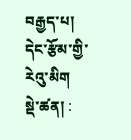བརྒྱད་པ། དེང་རྩོམ་གྱི་རེའུ་མིག
སྡེ་ཚན། :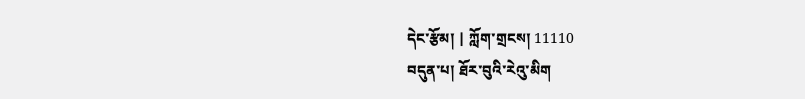དེང་རྩོམ། | ཀློག་གྲངས། 11110
བདུན་པ། ཐོར་བུའི་རེའུ་མིག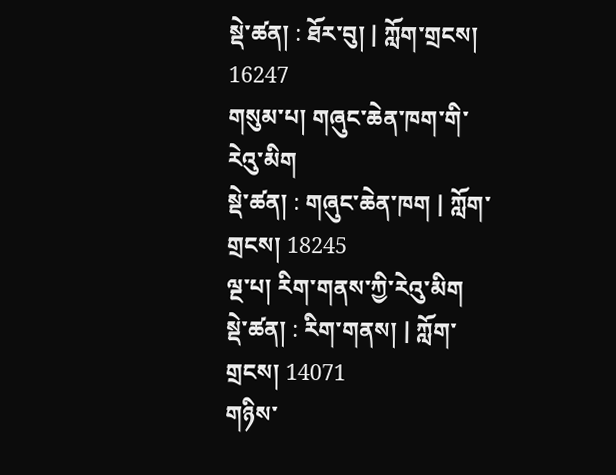སྡེ་ཚན། : ཐོར་བུ། | ཀློག་གྲངས། 16247
གསུམ་པ། གཞུང་ཆེན་ཁག་གི་རེའུ་མིག
སྡེ་ཚན། : གཞུང་ཆེན་ཁག | ཀློག་གྲངས། 18245
ལྔ་པ། རིག་གནས་ཀྱི་རེའུ་མིག
སྡེ་ཚན། : རིག་གནས། | ཀློག་གྲངས། 14071
གཉིས་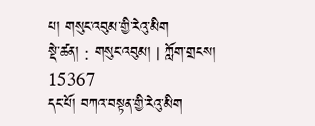པ། གསུང་འབུམ་གྱི་རེའུ་མིག
སྡེ་ཚན། : གསུང་འབུམ། | ཀློག་གྲངས། 15367
དང་པོ། བཀའ་བསྟན་གྱི་རེའུ་མིག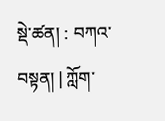སྡེ་ཚན། : བཀའ་བསྟན། | ཀློག་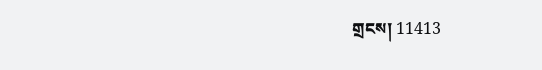གྲངས། 11413